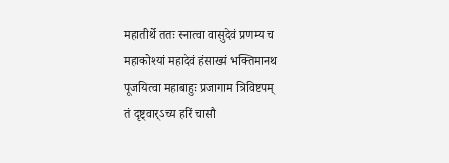महातीर्थे ततः स्नात्वा वासुदेवं प्रणम्य च
महाकोश्यां महादेवं हंसाख्यं भक्तिमानथ
पूजयित्वा महाबाहुः प्रजागाम त्रिविष्टपम्
तं दृष्ट्वार्ऽच्य हरिं चासौ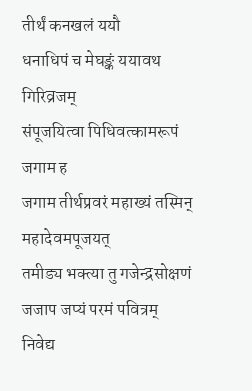तीर्थं कनखलं ययौ
धनाधिपं च मेघङ्कं ययावथ गिरिव्रजम्
संपूजयित्वा पिधिवत्कामरूपं जगाम ह
जगाम तीर्थप्रवरं महाख्यं तस्मिन् महादेवमपूजयत्
तमीड्य भक्त्या तु गजेन्द्रसोक्षणं जजाप जप्यं परमं पवित्रम्
निवेद्य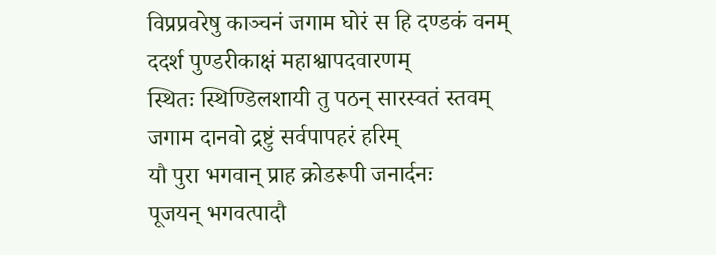विप्रप्रवरेषु काञ्चनं जगाम घोरं स हि दण्डकं वनम्
ददर्श पुण्डरीकाक्षं महाश्वापदवारणम्
स्थितः स्थिण्डिलशायी तु पठन् सारस्वतं स्तवम्
जगाम दानवो द्रष्टुं सर्वपापहरं हरिम्
यौ पुरा भगवान् प्राह क्रोडरूपी जनार्दनः
पूजयन् भगवत्पादौ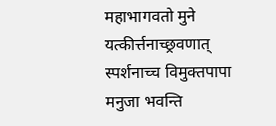महाभागवतो मुने
यत्कीर्त्तनाच्छ्रवणात् स्पर्शनाच्च विमुक्तपापा मनुजा भवन्ति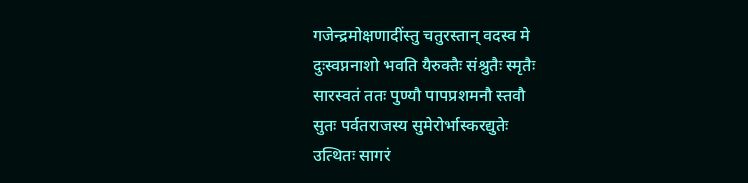गजेन्द्रमोक्षणादींस्तु चतुरस्तान् वदस्व मे
दुःस्वप्ननाशो भवति यैरुक्तैः संश्रुतैः स्मृतैः
सारस्वतं ततः पुण्यौ पापप्रशमनौ स्तवौ
सुतः पर्वतराजस्य सुमेरोर्भास्करद्युतेः
उत्थितः सागरं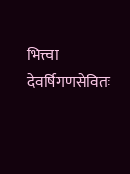भित्त्वा देवर्षिगणसेवितः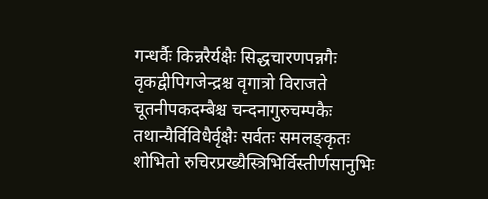गन्धर्वैः किन्नरैर्यक्षैः सिद्धचारणपन्नगैः
वृकद्वीपिगजेन्द्रश्च वृगात्रो विराजते
चूतनीपकदम्बैश्च चन्दनागुरुचम्पकैः
तथान्यैर्विविधैर्वृक्षैः सर्वतः समलङ्कृतः
शोभितो रुचिरप्रख्यैस्त्रिभिर्विस्तीर्णसानुभिः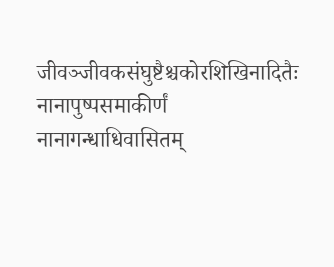जीवञ्जीवकसंघुष्टैश्चकोरशिखिनादितैः
नानापुष्पसमाकीर्णं नानागन्धाधिवासितम्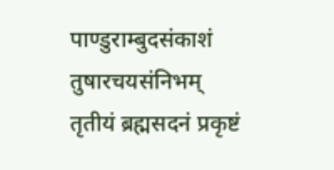पाण्डुराम्बुदसंकाशं तुषारचयसंनिभम्
तृतीयं ब्रह्मसदनं प्रकृष्टं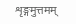शृङ्गमुत्तमम्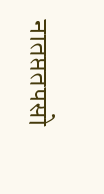नातप्ततपसो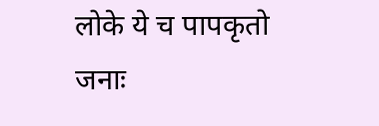लोके ये च पापकृतो जनाः